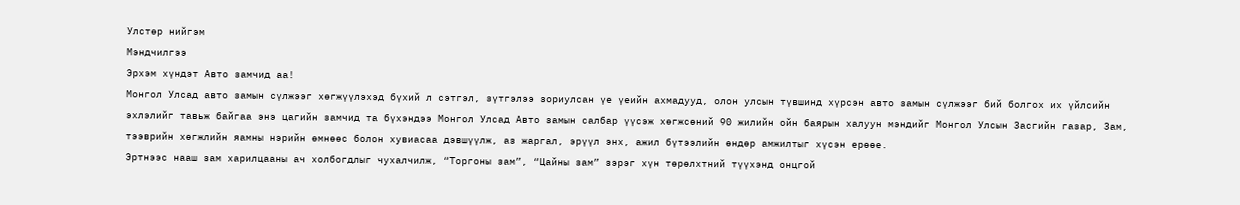Улстөр нийгэм
Мэндчилгээ
Эрхэм хүндэт Авто замчид аа!
Монгол Улсад авто замын сүлжээг хөгжүүлэхэд бүхий л сэтгэл, зүтгэлээ зориулсан үе үеийн ахмадууд, олон улсын түвшинд хүрсэн авто замын сүлжээг бий болгох их үйлсийн эхлэлийг тавьж байгаа энэ цагийн замчид та бүхэндээ Монгол Улсад Авто замын салбар үүсэж хөгжсөний 90 жилийн ойн баярын халуун мэндийг Монгол Улсын Засгийн газар, Зам, тээврийн хөгжлийн яамны нэрийн өмнөөс болон хувиасаа дэвшүүлж, аз жаргал, эрүүл энх, ажил бүтээлийн өндөр амжилтыг хүсэн ерөөе.
Эртнээс нааш зам харилцааны ач холбогдлыг чухалчилж, “Торгоны зам”, “Цайны зам” зэрэг хүн төрөлхтний түүхэнд онцгой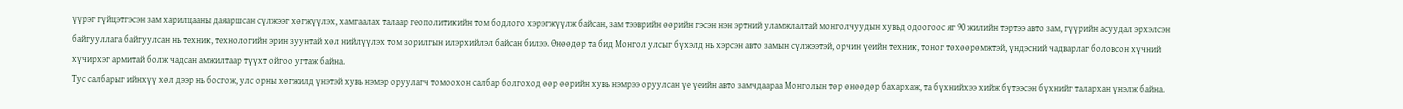үүрэг гүйцэтгэсэн зам харилцааны даяаршсан сүлжээг хөгжүүлэх, хамгаалах талаар геополитикийн том бодлого хэрэгжүүлж байсан, зам тээврийн өөрийн гэсэн нэн эртний уламжлалтай монголчуудын хувьд одоогоос яг 90 жилийн тэртээ авто зам, гүүрийн асуудал эрхэлсэн байгууллага байгуулсан нь техник, технологийн эрин зуунтай хөл нийлүүлэх том зорилгын илэрхийлэл байсан билээ. Өнөөдөр та бид Монгол улсыг бүхэлд нь хэрсэн авто замын сүлжээтэй, орчин үеийн техник, тоног төхөөрөмжтэй, үндэсний чадварлаг боловсон хүчний хүчирхэг армитай болж чадсан амжилтаар түүхт ойгоо угтаж байна.
Тус салбарыг ийнхүү хөл дээр нь босгож, улс орны хөгжилд үнэтэй хувь нэмэр оруулагч томоохон салбар болгоход өөр өөрийн хувь нэмрээ оруулсан үе үеийн авто замчдаараа Монголын төр өнөөдөр бахархаж, та бүхнийхээ хийж бүтээсэн бүхнийг талархан үнэлж байна.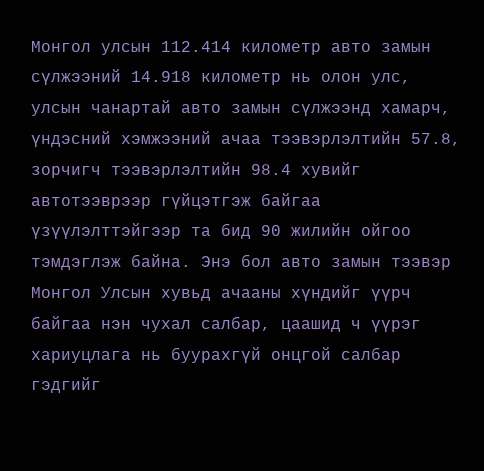Монгол улсын 112.414 километр авто замын сүлжээний 14.918 километр нь олон улс, улсын чанартай авто замын сүлжээнд хамарч, үндэсний хэмжээний ачаа тээвэрлэлтийн 57.8, зорчигч тээвэрлэлтийн 98.4 хувийг автотээврээр гүйцэтгэж байгаа үзүүлэлттэйгээр та бид 90 жилийн ойгоо тэмдэглэж байна. Энэ бол авто замын тээвэр Монгол Улсын хувьд ачааны хүндийг үүрч байгаа нэн чухал салбар, цаашид ч үүрэг хариуцлага нь буурахгүй онцгой салбар гэдгийг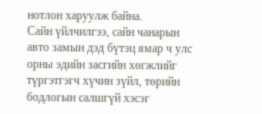нотлон харуулж байна.
Сайн үйлчилгээ, сайн чанарын авто замын дэд бүтэц ямар ч улс орны эдийн засгийн хөгжлийг түргэтгэгч хүчин зүйл, төрийн бодлогын салшгүй хэсэг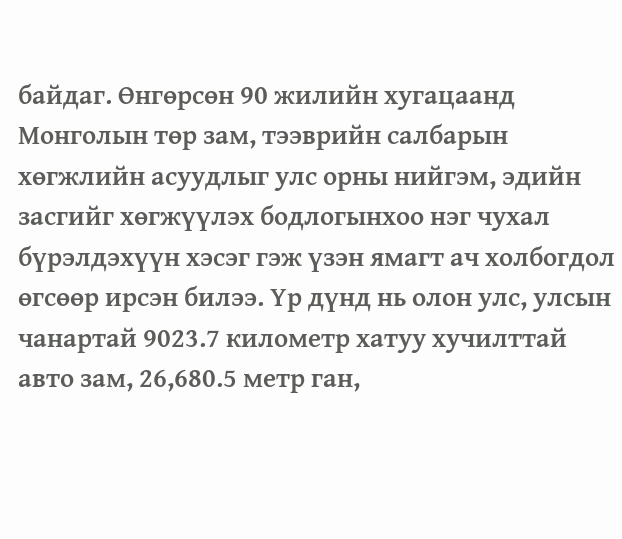байдаг. Өнгөрсөн 90 жилийн хугацаанд Монголын төр зам, тээврийн салбарын хөгжлийн асуудлыг улс орны нийгэм, эдийн засгийг хөгжүүлэх бодлогынхоо нэг чухал бүрэлдэхүүн хэсэг гэж үзэн ямагт ач холбогдол өгсөөр ирсэн билээ. Үр дүнд нь олон улс, улсын чанартай 9023.7 километр хатуу хучилттай авто зам, 26,680.5 метр ган,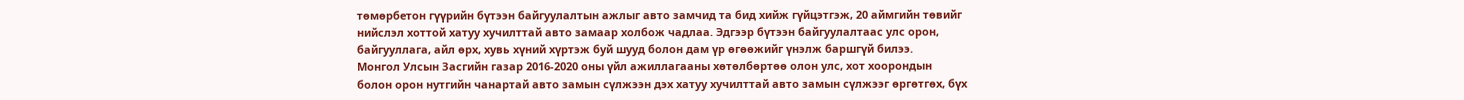төмөрбетон гүүрийн бүтээн байгуулалтын ажлыг авто замчид та бид хийж гүйцэтгэж, 20 аймгийн төвийг нийслэл хоттой хатуу хучилттай авто замаар холбож чадлаа. Эдгээр бүтээн байгуулалтаас улс орон, байгууллага, айл өрх, хувь хүний хүртэж буй шууд болон дам үр өгөөжийг үнэлж баршгүй билээ.
Монгол Улсын Засгийн газар 2016-2020 оны үйл ажиллагааны хөтөлбөртөө олон улс, хот хоорондын болон орон нутгийн чанартай авто замын сүлжээн дэх хатуу хучилттай авто замын сүлжээг өргөтгөх, бүх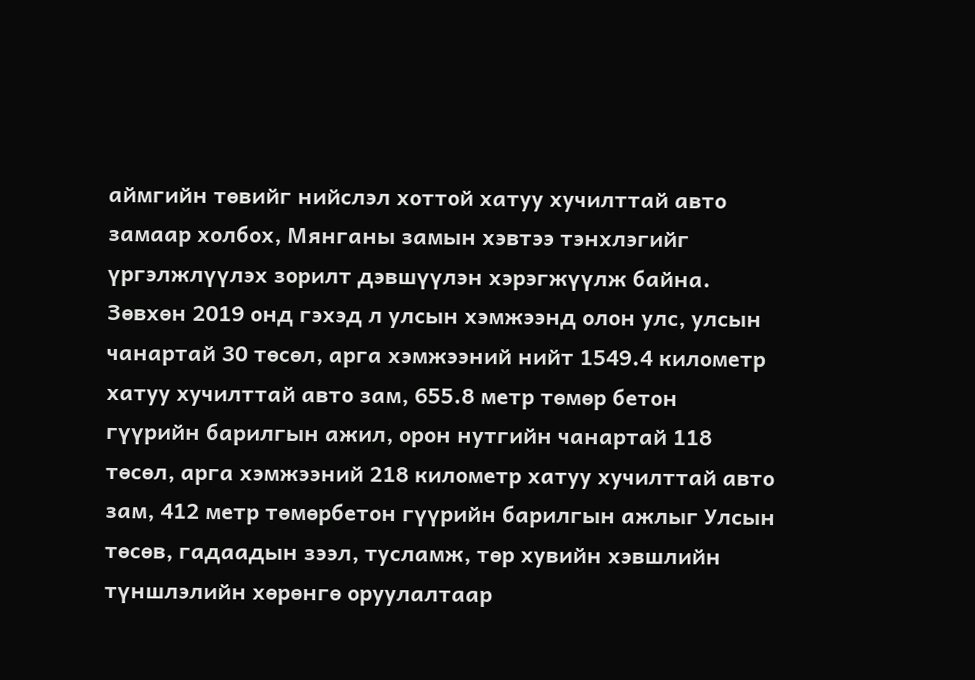аймгийн төвийг нийслэл хоттой хатуу хучилттай авто замаар холбох, Мянганы замын хэвтээ тэнхлэгийг үргэлжлүүлэх зорилт дэвшүүлэн хэрэгжүүлж байна. Зөвхөн 2019 онд гэхэд л улсын хэмжээнд олон улс, улсын чанартай 30 төсөл, арга хэмжээний нийт 1549.4 километр хатуу хучилттай авто зам, 655.8 метр төмөр бетон гүүрийн барилгын ажил, орон нутгийн чанартай 118 төсөл, арга хэмжээний 218 километр хатуу хучилттай авто зам, 412 метр төмөрбетон гүүрийн барилгын ажлыг Улсын төсөв, гадаадын зээл, тусламж, төр хувийн хэвшлийн түншлэлийн хөрөнгө оруулалтаар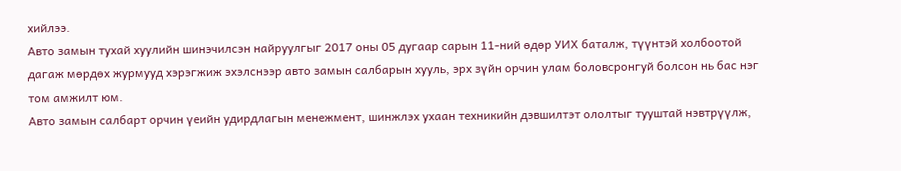хийлээ.
Авто замын тухай хуулийн шинэчилсэн найруулгыг 2017 оны 05 дугаар сарын 11-ний өдөр УИХ баталж, түүнтэй холбоотой дагаж мөрдөх журмууд хэрэгжиж эхэлснээр авто замын салбарын хууль, эрх зүйн орчин улам боловсронгуй болсон нь бас нэг том амжилт юм.
Авто замын салбарт орчин үеийн удирдлагын менежмент, шинжлэх ухаан техникийн дэвшилтэт ололтыг тууштай нэвтрүүлж,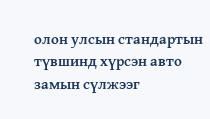олон улсын стандартын түвшинд хүрсэн авто замын сүлжээг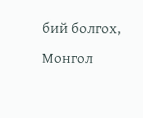бий болгох, Монгол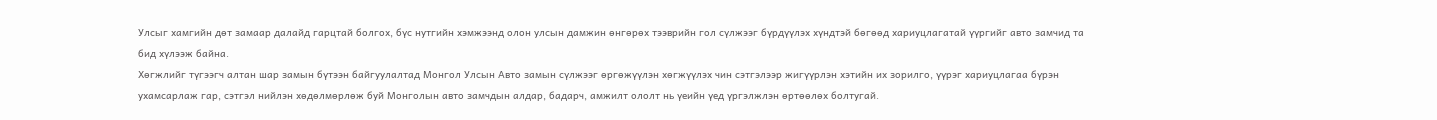Улсыг хамгийн дөт замаар далайд гарцтай болгох, бүс нутгийн хэмжээнд олон улсын дамжин өнгөрөх тээврийн гол сүлжээг бүрдүүлэх хүндтэй бөгөөд хариуцлагатай үүргийг авто замчид та бид хүлээж байна.
Хөгжлийг түгээгч алтан шар замын бүтээн байгуулалтад Монгол Улсын Авто замын сүлжээг өргөжүүлэн хөгжүүлэх чин сэтгэлээр жигүүрлэн хэтийн их зорилго, үүрэг хариуцлагаа бүрэн ухамсарлаж гар, сэтгэл нийлэн хөдөлмөрлөж буй Монголын авто замчдын алдар, бадарч, амжилт ололт нь үеийн үед үргэлжлэн өртөөлөх болтугай.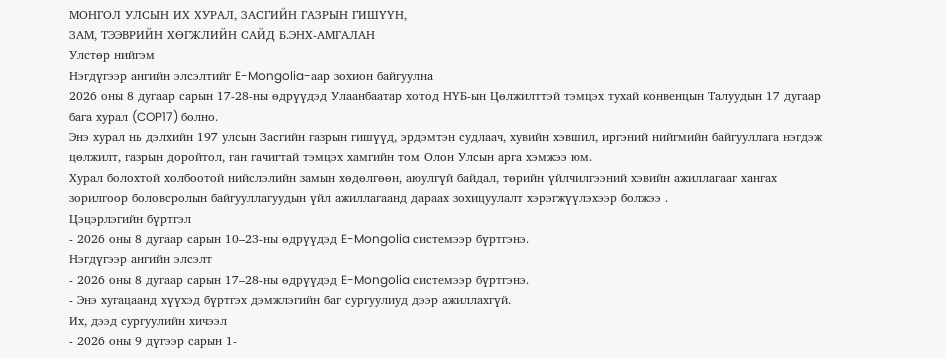МОНГОЛ УЛСЫН ИХ ХУРАЛ, ЗАСГИЙН ГАЗРЫН ГИШҮҮН,
ЗАМ, ТЭЭВРИЙН ХӨГЖЛИЙН САЙД Б.ЭНХ-АМГАЛАН
Улстөр нийгэм
Нэгдүгээр ангийн элсэлтийг E-Mongolia-аар зохион байгуулна
2026 оны 8 дугаар сарын 17-28-ны өдрүүдэд Улаанбаатар хотод НҮБ-ын Цөлжилттэй тэмцэх тухай конвенцын Талуудын 17 дугаар бага хурал (COP17) болно.
Энэ хурал нь дэлхийн 197 улсын Засгийн газрын гишүүд, эрдэмтэн судлаач, хувийн хэвшил, иргэний нийгмийн байгууллага нэгдэж цөлжилт, газрын доройтол, ган гачигтай тэмцэх хамгийн том Олон Улсын арга хэмжээ юм.
Хурал болохтой холбоотой нийслэлийн замын хөдөлгөөн, аюулгүй байдал, төрийн үйлчилгээний хэвийн ажиллагааг хангах зорилгоор боловсролын байгууллагуудын үйл ажиллагаанд дараах зохицуулалт хэрэгжүүлэхээр болжээ .
Цэцэрлэгийн бүртгэл
- 2026 оны 8 дугаар сарын 10–23-ны өдрүүдэд E-Mongolia системээр бүртгэнэ.
Нэгдүгээр ангийн элсэлт
- 2026 оны 8 дугаар сарын 17–28-ны өдрүүдэд E-Mongolia системээр бүртгэнэ.
- Энэ хугацаанд хүүхэд бүртгэх дэмжлэгийн баг сургуулиуд дээр ажиллахгүй.
Их, дээд сургуулийн хичээл
- 2026 оны 9 дүгээр сарын 1-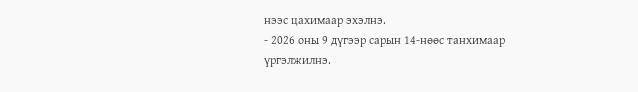нээс цахимаар эхэлнэ.
- 2026 оны 9 дүгээр сарын 14-нөөс танхимаар үргэлжилнэ.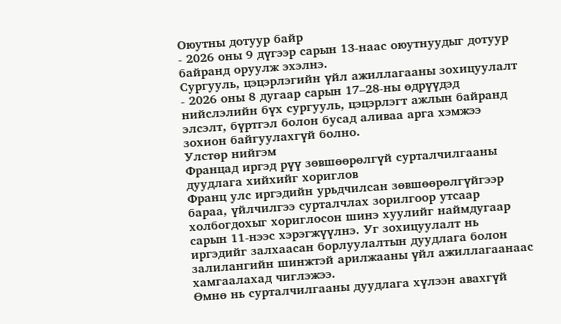Оюутны дотуур байр
- 2026 оны 9 дүгээр сарын 13-наас оюутнуудыг дотуур байранд оруулж эхэлнэ.
Сургууль, цэцэрлэгийн үйл ажиллагааны зохицуулалт
- 2026 оны 8 дугаар сарын 17–28-ны өдрүүдэд нийслэлийн бүх сургууль, цэцэрлэгт ажлын байранд элсэлт, бүртгэл болон бусад аливаа арга хэмжээ зохион байгуулахгүй болно.
Улстөр нийгэм
Францад иргэд рүү зөвшөөрөлгүй сурталчилгааны дуудлага хийхийг хориглов
Франц улс иргэдийн урьдчилсан зөвшөөрөлгүйгээр бараа, үйлчилгээ сурталчлах зорилгоор утсаар холбогдохыг хориглосон шинэ хуулийг наймдугаар сарын 11-нээс хэрэгжүүлнэ. Уг зохицуулалт нь иргэдийг залхаасан борлуулалтын дуудлага болон залилангийн шинжтэй арилжааны үйл ажиллагаанаас хамгаалахад чиглэжээ.
Өмнө нь сурталчилгааны дуудлага хүлээн авахгүй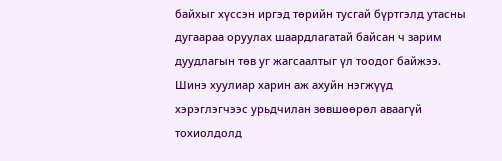байхыг хүссэн иргэд төрийн тусгай бүртгэлд утасны дугаараа оруулах шаардлагатай байсан ч зарим дуудлагын төв уг жагсаалтыг үл тоодог байжээ. Шинэ хуулиар харин аж ахуйн нэгжүүд хэрэглэгчээс урьдчилан зөвшөөрөл аваагүй тохиолдолд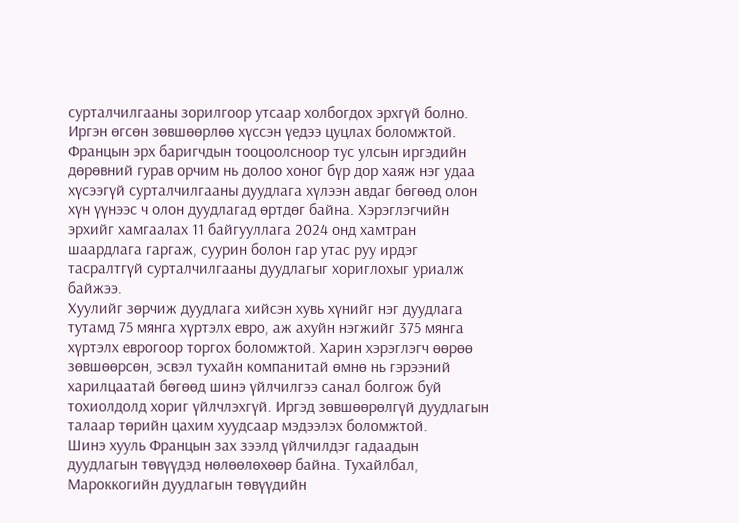сурталчилгааны зорилгоор утсаар холбогдох эрхгүй болно. Иргэн өгсөн зөвшөөрлөө хүссэн үедээ цуцлах боломжтой.
Францын эрх баригчдын тооцоолсноор тус улсын иргэдийн дөрөвний гурав орчим нь долоо хоног бүр дор хаяж нэг удаа хүсээгүй сурталчилгааны дуудлага хүлээн авдаг бөгөөд олон хүн үүнээс ч олон дуудлагад өртдөг байна. Хэрэглэгчийн эрхийг хамгаалах 11 байгууллага 2024 онд хамтран шаардлага гаргаж, суурин болон гар утас руу ирдэг тасралтгүй сурталчилгааны дуудлагыг хориглохыг уриалж байжээ.
Хуулийг зөрчиж дуудлага хийсэн хувь хүнийг нэг дуудлага тутамд 75 мянга хүртэлх евро, аж ахуйн нэгжийг 375 мянга хүртэлх еврогоор торгох боломжтой. Харин хэрэглэгч өөрөө зөвшөөрсөн, эсвэл тухайн компанитай өмнө нь гэрээний харилцаатай бөгөөд шинэ үйлчилгээ санал болгож буй тохиолдолд хориг үйлчлэхгүй. Иргэд зөвшөөрөлгүй дуудлагын талаар төрийн цахим хуудсаар мэдээлэх боломжтой.
Шинэ хууль Францын зах зээлд үйлчилдэг гадаадын дуудлагын төвүүдэд нөлөөлөхөөр байна. Тухайлбал, Мароккогийн дуудлагын төвүүдийн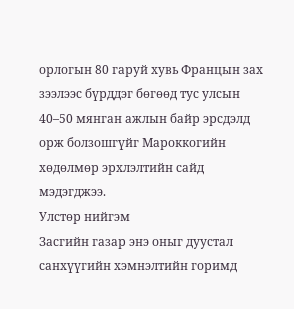орлогын 80 гаруй хувь Францын зах зээлээс бүрддэг бөгөөд тус улсын 40–50 мянган ажлын байр эрсдэлд орж болзошгүйг Мароккогийн хөдөлмөр эрхлэлтийн сайд мэдэгджээ.
Улстөр нийгэм
Засгийн газар энэ оныг дуустал санхүүгийн хэмнэлтийн горимд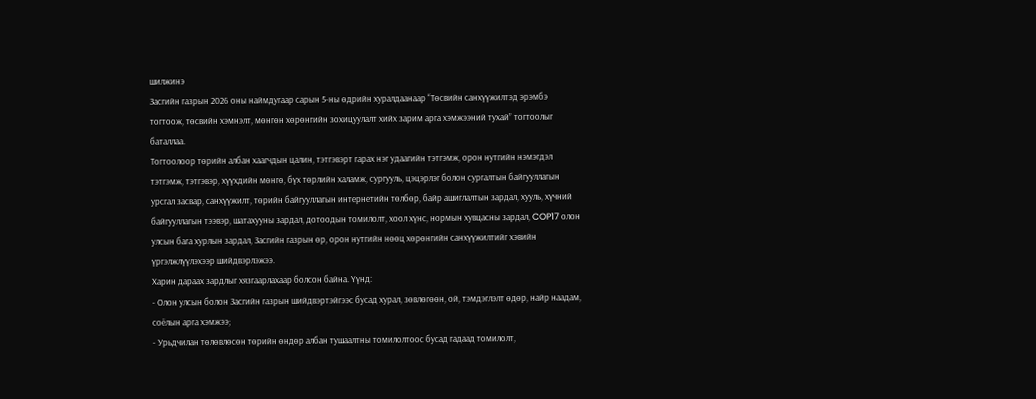шилжинэ
Засгийн газрын 2026 оны наймдугаар сарын 5-ны өдрийн хуралдаанаар “Төсвийн санхүүжилтэд эрэмбэ тогтоож, төсвийн хэмнэлт, мөнгөн хөрөнгийн зохицуулалт хийх зарим арга хэмжээний тухай” тогтоолыг баталлаа.
Тогтоолоор төрийн албан хаагчдын цалин, тэтгэвэрт гарах нэг удаагийн тэтгэмж, орон нутгийн нэмэгдэл тэтгэмж, тэтгэвэр, хүүхдийн мөнгө, бүх төрлийн халамж, сургууль, цэцэрлэг болон сургалтын байгууллагын урсгал засвар, санхүүжилт, төрийн байгууллагын интернетийн төлбөр, байр ашиглалтын зардал, хууль, хүчний байгууллагын тээвэр, шатахууны зардал, дотоодын томилолт, хоол хүнс, нормын хувцасны зардал, COP17 олон улсын бага хурлын зардал, Засгийн газрын өр, орон нутгийн нөөц хөрөнгийн санхүүжилтийг хэвийн үргэлжлүүлэхээр шийдвэрлэжээ.
Харин дараах зардлыг хязгаарлахаар болсон байна. Үүнд:
- Олон улсын болон Засгийн газрын шийдвэртэйгээс бусад хурал, зөвлөгөөн, ой, тэмдэглэлт өдөр, найр наадам, соёлын арга хэмжээ;
- Урьдчилан төлөвлөсөн төрийн өндөр албан тушаалтны томилолтоос бусад гадаад томилолт,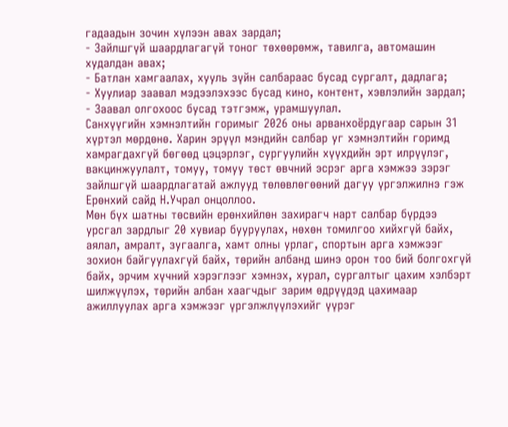гадаадын зочин хүлээн авах зардал;
- Зайлшгүй шаардлагагүй тоног төхөөрөмж, тавилга, автомашин худалдан авах;
- Батлан хамгаалах, хууль зүйн салбараас бусад сургалт, дадлага;
- Хуулиар заавал мэдээлэхээс бусад кино, контент, хэвлэлийн зардал;
- Заавал олгохоос бусад тэтгэмж, урамшуулал.
Санхүүгийн хэмнэлтийн горимыг 2026 оны арванхоёрдугаар сарын 31 хүртэл мөрдөнө. Харин эрүүл мэндийн салбар уг хэмнэлтийн горимд хамрагдахгүй бөгөөд цэцэрлэг, сургуулийн хүүхдийн эрт илрүүлэг, вакцинжуулалт, томуу, томуу төст өвчний эсрэг арга хэмжээ зэрэг зайлшгүй шаардлагатай ажлууд төлөвлөгөөний дагуу үргэлжилнэ гэж Ерөнхий сайд Н.Учрал онцоллоо.
Мөн бүх шатны төсвийн ерөнхийлөн захирагч нарт салбар бүрдээ урсгал зардлыг 20 хувиар бууруулах, нөхөн томилгоо хийхгүй байх, аялал, амралт, зугаалга, хамт олны урлаг, спортын арга хэмжээг зохион байгуулахгүй байх, төрийн албанд шинэ орон тоо бий болгохгүй байх, эрчим хүчний хэрэглээг хэмнэх, хурал, сургалтыг цахим хэлбэрт шилжүүлэх, төрийн албан хаагчдыг зарим өдрүүдэд цахимаар ажиллуулах арга хэмжээг үргэлжлүүлэхийг үүрэг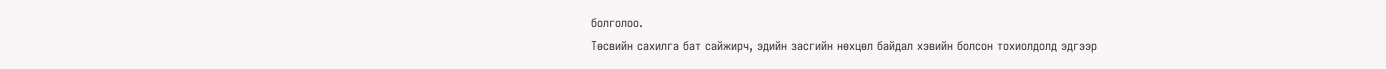болголоо.
Төсвийн сахилга бат сайжирч, эдийн засгийн нөхцөл байдал хэвийн болсон тохиолдолд эдгээр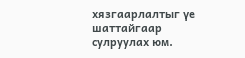хязгаарлалтыг үе шаттайгаар сулруулах юм.